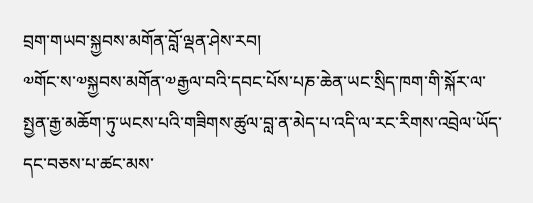བྲག་གཡབ་སྐྱབས་མགོན་བློ་ལྡན་ཤེས་རབ།
༧གོང་ས་༧སྐྱབས་མགོན་༧རྒྱལ་བའི་དབང་པོས་པཎ་ཆེན་ཡང་སྲིད་ཁག་གི་སྐོར་ལ་སྤྱན་རྒྱ་མཆོག་ཏུ་ཡངས་པའི་གཟིགས་ཚུལ་བླ་ན་མེད་པ་འདི་ལ་རང་རིགས་འབྲེལ་ཡོད་དང་བཅས་པ་ཚང་མས་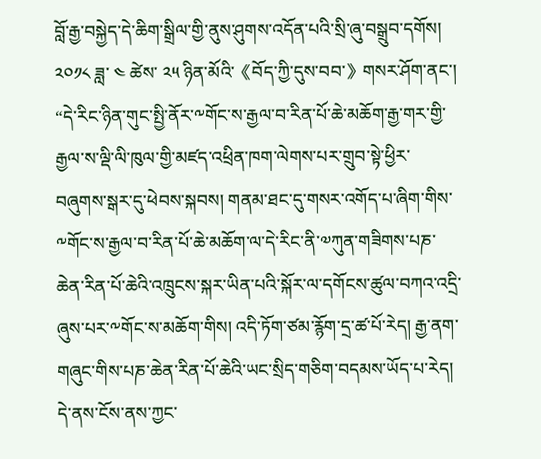བློ་རྒྱ་བསྐྱེད་དེ་ཆིག་སྒྲིལ་གྱི་ནུས་ཤུགས་འདོན་པའི་སྲི་ཞུ་བསྒྲུབ་དགོས།
༢༠༡༨ ཟླ་ ༤ ཚེས་ ༢༥ ཉིན་མོའི་《བོད་ཀྱི་དུས་བབ་》གསར་ཤོག་ནང་།
“དེ་རིང་ཉིན་གུང་སྤྱི་ནོར་༸གོང་ས་རྒྱལ་བ་རིན་པོ་ཆེ་མཆོག་རྒྱ་གར་གྱི་རྒྱལ་ས་ལྡི་ལི་ཁུལ་གྱི་མཛད་འཕྲིན་ཁག་ལེགས་པར་གྲུབ་སྟེ་ཕྱིར་བཞུགས་སྒར་དུ་ཕེབས་སྐབས། གནམ་ཐང་དུ་གསར་འགོད་པ་ཞིག་གིས་༸གོང་ས་རྒྱལ་བ་རིན་པོ་ཆེ་མཆོག་ལ་དེ་རིང་ནི་༧ཀུན་གཟིགས་པཎ་ཆེན་རིན་པོ་ཆེའི་འཁྲུངས་སྐར་ཡིན་པའི་སྐོར་ལ་དགོངས་ཚུལ་བཀའ་འདྲི་ཞུས་པར་༸གོང་ས་མཆོག་གིས། འདི་ཏོག་ཙམ་རྙོག་དྲ་ཚ་པོ་རེད། རྒྱ་ནག་གཞུང་གིས་པཎ་ཆེན་རིན་པོ་ཆེའི་ཡང་སྲིད་གཅིག་བདམས་ཡོད་པ་རེད། དེ་ནས་ངོས་ནས་ཀྱང་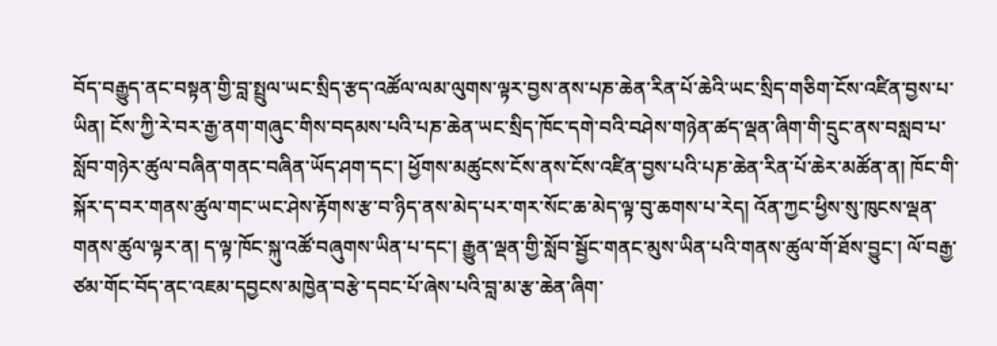བོད་བརྒྱུད་ནང་བསྟན་གྱི་བླ་སྤྲུལ་ཡང་སྲིད་རྩད་འཚོལ་ལམ་ལུགས་ལྟར་བྱས་ནས་པཎ་ཆེན་རིན་པོ་ཆེའི་ཡང་སྲིད་གཅིག་ངོས་འཛིན་བྱས་པ་ཡིན། ངོས་ཀྱི་རེ་བར་རྒྱ་ནག་གཞུང་གིས་བདམས་པའི་པཎ་ཆེན་ཡང་སྲིད་ཁོང་དགེ་བའི་བཤེས་གཉེན་ཚད་ལྡན་ཞིག་གི་དྲུང་ནས་བསླབ་པ་སློབ་གཉེར་ཚུལ་བཞིན་གནང་བཞིན་ཡོད་ཤག་དང་། ཕྱོགས་མཚུངས་ངོས་ནས་ངོས་འཛིན་བྱས་པའི་པཎ་ཆེན་རིན་པོ་ཆེར་མཚོན་ན། ཁོང་གི་སྐོར་ད་བར་གནས་ཚུལ་གང་ཡང་ཤེས་རྟོགས་རྩ་བ་ཉིད་ནས་མེད་པར་གར་སོང་ཆ་མེད་ལྟ་བུ་ཆགས་པ་རེད། འོན་ཀྱང་ཕྱིས་སུ་ཁུངས་ལྡན་གནས་ཚུལ་ལྟར་ན། ད་ལྟ་ཁོང་སྐུ་འཚོ་བཞུགས་ཡིན་པ་དང་། རྒྱུན་ལྡན་གྱི་སློབ་སྦྱོང་གནང་མུས་ཡིན་པའི་གནས་ཚུལ་གོ་ཐོས་བྱུང་། ལོ་བརྒྱ་ཙམ་གོང་བོད་ནང་འཇམ་དབྱངས་མཁྱེན་བརྩེ་དབང་པོ་ཞེས་པའི་བླ་མ་རྩ་ཆེན་ཞིག་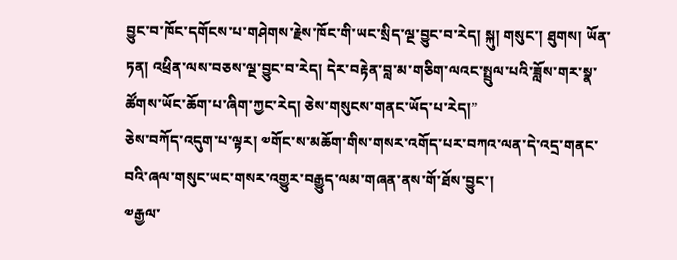བྱུང་བ་ཁོང་དགོངས་པ་གཤེགས་རྗེས་ཁོང་གི་ཡང་སྲིད་ལྔ་བྱུང་བ་རེད། སྐུ། གསུང་། ཐུགས། ཡོན་ཏན། འཕྲིན་ལས་བཅས་ལྔ་བྱུང་བ་རེད། དེར་བརྟེན་བླ་མ་གཅིག་ལའང་སྤྲུལ་པའི་ཟློས་གར་སྣ་ཚོགས་ཡོང་ཆོག་པ་ཞིག་ཀྱང་རེད། ཅེས་གསུངས་གནང་ཡོད་པ་རེད།”
ཅེས་བཀོད་འདུག་པ་ལྟར། ༧གོང་ས་མཆོག་གིས་གསར་འགོད་པར་བཀའ་ལན་དེ་འདྲ་གནང་བའི་ཞལ་གསུང་ཡང་གསར་འགྱུར་བརྒྱུད་ལམ་གཞན་ནས་གོ་ཐོས་བྱུང་།
༧རྒྱལ་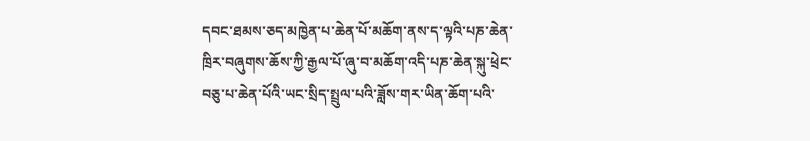དབང་ཐམས་ཅད་མཁྱེན་པ་ཆེན་པོ་མཆོག་ནས་ད་ལྟའི་པཎ་ཆེན་ཁྲིར་བཞུགས་ཆོས་ཀྱི་རྒྱལ་པོ་ཞུ་བ་མཆོག་འདི་པཎ་ཆེན་སྐུ་ཕྲེང་བཅུ་པ་ཆེན་པོའི་ཡང་སྲིད་སྤྲུལ་པའི་ཟློས་གར་ཡིན་ཆོག་པའི་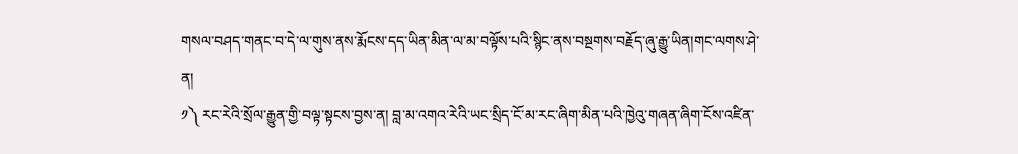གསལ་བཤད་གནང་བ་དེ་ལ་གུས་ནས་རྨོངས་དད་ཡིན་མིན་ལ་མ་བལྟོས་པའི་སྙིང་ནས་བསྔགས་བརྗོད་ཞུ་རྒྱུ་ཡིན།གང་ལགས་ཤེ་ན།
༡༽ རང་རེའི་སྲོལ་རྒྱུན་གྱི་བལྟ་སྟངས་བྱས་ན། བླ་མ་འགའ་རེའི་ཡང་སྲིད་ངོ་མ་རང་ཞིག་མིན་པའི་ཁྱེའུ་གཞན་ཞིག་ངོས་འཛིན་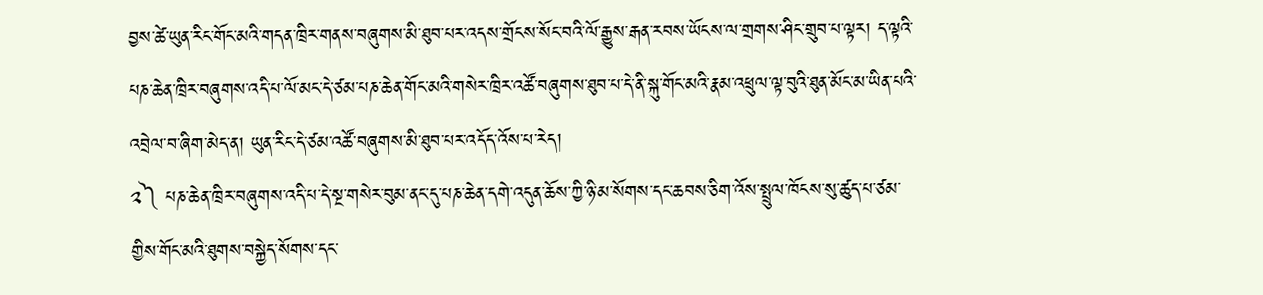བྱས་ཚེ་ཡུན་རིང་གོང་མའི་གདན་ཁྲིར་གནས་བཞུགས་མི་ཐུབ་པར་འདས་གྲོངས་སོང་བའི་ལོ་རྒྱུས་རྒན་རབས་ཡོངས་ལ་གྲགས་ཤིང་གྲུབ་པ་ལྟར། ད་ལྟའི་པཎ་ཆེན་ཁྲིར་བཞུགས་འདི་པ་ལོ་མང་དེ་ཙམ་པཎ་ཆེན་གོང་མའི་གསེར་ཁྲིར་འཚོ་བཞུགས་ཐུབ་པ་དེ་ནི་སྐུ་གོང་མའི་རྣམ་འཕྲུལ་ལྟ་བུའི་ཐུན་མོང་མ་ཡིན་པའི་འབྲེལ་བ་ཞིག་མེད་ན། ཡུན་རིང་དེ་ཙམ་འཚོ་བཞུགས་མི་ཐུབ་པར་འདོད་འོས་པ་རེད།
༢༽ པཎ་ཆེན་ཁྲིར་བཞུགས་འདི་པ་དེ་སྔ་གསེར་བུམ་ནང་དུ་པཎ་ཆེན་དགེ་འདུན་ཆོས་ཀྱི་ཉི་མ་སོགས་དང་ཆབས་ཅིག་འོས་སྤྲུལ་ཁོངས་སུ་ཚུད་པ་ཙམ་གྱིས་གོང་མའི་ཐུགས་བསྐྱེད་སོགས་དང་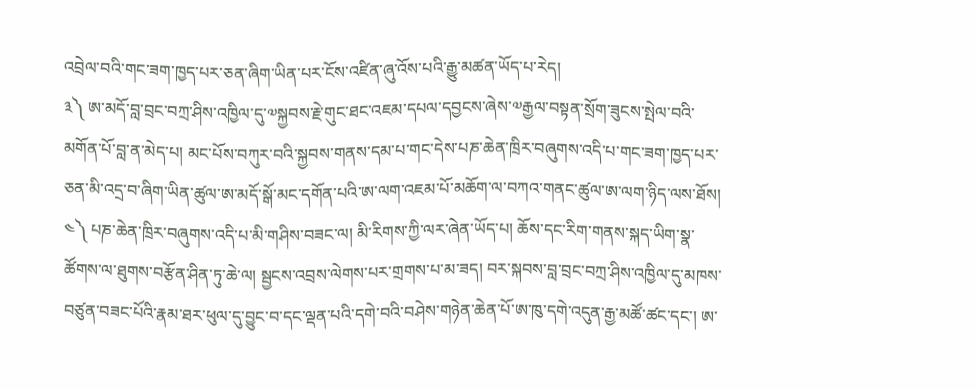འབྲེལ་བའི་གང་ཟག་ཁྱད་པར་ཅན་ཞིག་ཡིན་པར་ངོས་འཛིན་ཞུ་འོས་པའི་རྒྱུ་མཚན་ཡོད་པ་རེད།
༣༽ ཨ་མདོ་བླ་བྲང་བཀྲ་ཤིས་འཁྱིལ་དུ་༧སྐྱབས་རྗེ་གུང་ཐང་འཇམ་དཔལ་དབྱངས་ཞེས་༧རྒྱལ་བསྟན་སྲོག་ཟུངས་སྤེལ་བའི་མགོན་པོ་བླ་ན་མེད་པ། མང་པོས་བཀུར་བའི་སྐྱབས་གནས་དམ་པ་གང་དེས་པཎ་ཆེན་ཁྲིར་བཞུགས་འདི་པ་གང་ཟག་ཁྱད་པར་ཅན་མི་འདྲ་བ་ཞིག་ཡིན་ཚུལ་ཨ་མདོ་སྒོ་མང་དགོན་པའི་ཨ་ལག་འཇམ་པོ་མཆོག་ལ་བཀའ་གནང་ཚུལ་ཨ་ལག་ཉིད་ལས་ཐོས།
༤༽ པཎ་ཆེན་ཁྲིར་བཞུགས་འདི་པ་མི་གཤིས་བཟང་ལ། མི་རིགས་ཀྱི་ལར་ཞེན་ཡོད་པ། ཆོས་དང་རིག་གནས་སྐད་ཡིག་སྣ་ཚོགས་ལ་ཐུགས་བརྩོན་ཤིན་ཏུ་ཆེ་ལ། སྦྱངས་འབྲས་ལེགས་པར་གྲགས་པ་མ་ཟད། བར་སྐབས་བླ་བྲང་བཀྲ་ཤིས་འཁྱིལ་དུ་མཁས་བཙུན་བཟང་པོའི་རྣམ་ཐར་ཕུལ་དུ་བྱུང་བ་དང་ལྡན་པའི་དགེ་བའི་བཤེས་གཉེན་ཆེན་པོ་ཨ་ཁུ་དགེ་འདུན་རྒྱ་མཚོ་ཚང་དང་། ཨ་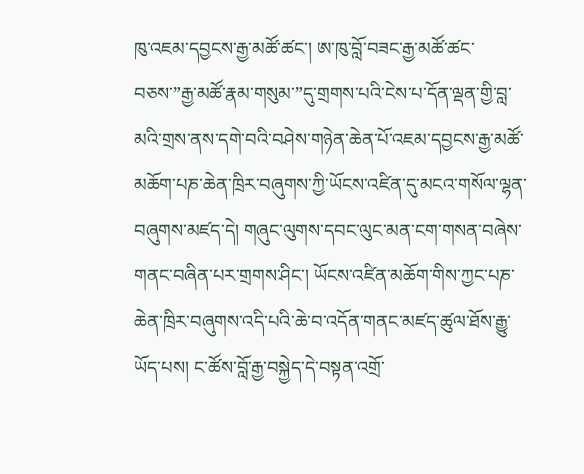ཁུ་འཇམ་དབྱངས་རྒྱ་མཚོ་ཚང་། ཨ་ཁུ་བློ་བཟང་རྒྱ་མཚོ་ཚང་བཅས་”རྒྱ་མཚོ་རྣམ་གསུམ་”དུ་གྲགས་པའི་ངེས་པ་དོན་ལྡན་གྱི་བླ་མའི་གྲས་ནས་དགེ་བའི་བཤེས་གཉེན་ཆེན་པོ་འཇམ་དབྱངས་རྒྱ་མཚོ་མཆོག་པཎ་ཆེན་ཁྲིར་བཞུགས་ཀྱི་ཡོངས་འཛིན་དུ་མངའ་གསོལ་ལྷན་བཞུགས་མཛད་དེ། གཞུང་ལུགས་དབང་ལུང་མན་ངག་གསན་བཞེས་གནང་བཞིན་པར་གྲགས་ཤིང་། ཡོངས་འཛིན་མཆོག་གིས་ཀྱང་པཎ་ཆེན་ཁྲིར་བཞུགས་འདི་པའི་ཆེ་བ་འདོན་གནང་མཛད་ཚུལ་ཐོས་རྒྱུ་ཡོད་པས། ང་ཚོས་བློ་རྒྱ་བསྐྱེད་དེ་བསྟན་འགྲོ་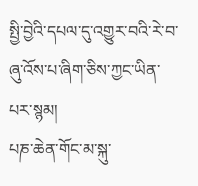སྤྱི་བྱེའི་དཔལ་དུ་འགྱུར་བའི་རེ་བ་ཞུ་འོས་པ་ཞིག་ཅིས་ཀྱང་ཡིན་པར་སྙམ།
པཎ་ཆེན་གོང་མ་སྐུ་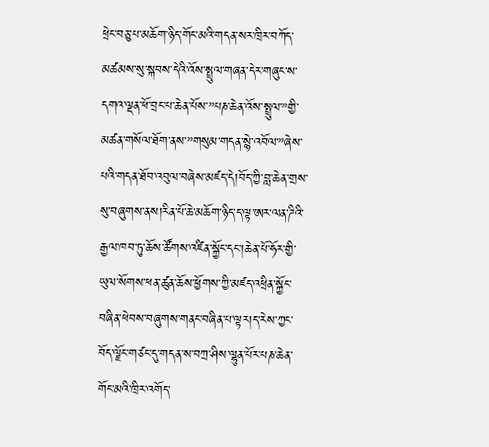ཕྲེང་བཅུ་པ་མཆོག་ཉིད་གོང་མའི་གདན་སར་ཁྲིར་བཀོད་མཚམས་སུ་སྐབས་དེའི་འོས་སྤྲུལ་གཞན་དེར་གཞུང་ས་དགའ་ལྡན་ཕོ་བྲང་པ་ཆེན་པོས་”པཎ་ཆེན་འོས་སྤྲུལ་”གྱི་མཚན་གསོལ་ཐོག་ནས་”གསུམ་གདན་སྙེ་འབོལ་”ཞེས་པའི་གདན་ཐོབ་འབུལ་བཞེས་མཛད་དེ།བོད་ཀྱི་བླ་ཆེན་གྲས་སུ་བཞུགས་ནས།རིན་པོ་ཆེ་མཆོག་ཉིད་ད་ལྟ་ཨར་ལན་ཌིའི་རྒྱལ་ཁབ་ཏུ་ཆོས་ཚོགས་འཛིན་སྐྱོང་དང་།ཆེན་པོ་ཧོར་གྱི་ཡུལ་སོགས་ཕན་ཚུན་ཆོས་ཕྱོགས་ཀྱི་མཛད་འཕྲིན་སྐྱོང་བཞིན་ཕེབས་བཞུགས་གནང་བཞིན་པ་ལྟར།ད་རེས་ཀྱང་བོད་ལྗོང་གཙང་དུ་གདན་ས་བཀྲ་ཤིས་ལྷུན་པོར་པཎ་ཆེན་གོང་མའི་ཁྲིར་འགོད་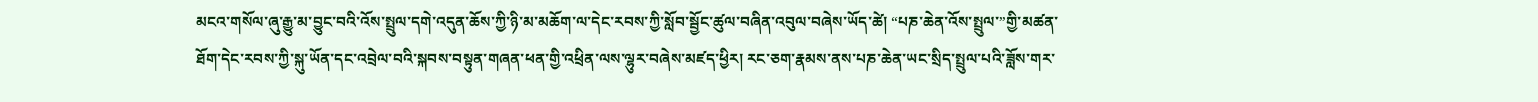མངའ་གསོལ་ཞུ་རྒྱུ་མ་བྱུང་བའི་འོས་སྤྲུལ་དགེ་འདུན་ཆོས་ཀྱི་ཉི་མ་མཆོག་ལ་དེང་རབས་ཀྱི་སློབ་སྦྱོང་ཚུལ་བཞིན་འབུལ་བཞེས་ཡོད་ཚེ། “པཎ་ཆེན་འོས་སྤྲུལ་”གྱི་མཚན་ཐོག་དེང་རབས་ཀྱི་སྐུ་ཡོན་དང་འབྲེལ་བའི་སྐབས་བསྟུན་གཞན་ཕན་གྱི་འཕྲིན་ལས་ལྷུར་བཞེས་མཛད་ཕྱིར། རང་ཅག་རྣམས་ནས་པཎ་ཆེན་ཡང་སྲིད་སྤྲུལ་པའི་ཟློས་གར་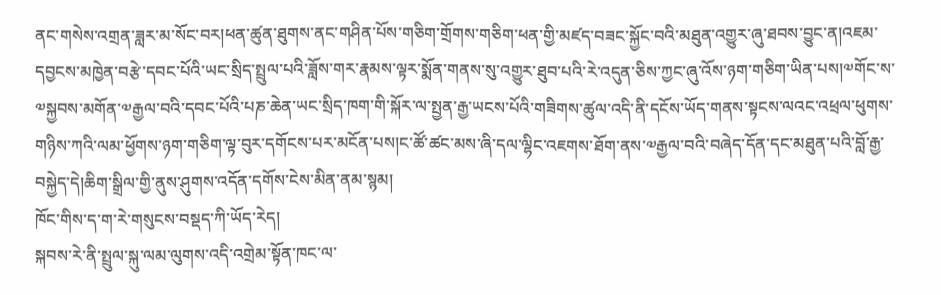ནང་གསེས་འགྲན་ཟླར་མ་སོང་བར།ཕན་ཚུན་ཐུགས་ནང་གཤིན་པོས་གཅིག་གྲོགས་གཅིག་ཕན་གྱི་མཛད་བཟང་སྐྱོང་བའི་མཐུན་འགྱུར་ཞུ་ཐབས་བྱུང་ན།འཇམ་དབྱངས་མཁྱེན་བརྩེ་དབང་པོའི་ཡང་སྲིད་སྤྲུལ་པའི་ཟློས་གར་རྣམས་ལྟར་སྨོན་གནས་སུ་འགྱུར་ཐུབ་པའི་རེ་འདུན་ཅིས་ཀྱང་ཞུ་འོས་ཉག་གཅིག་ཡིན་པས།༧གོང་ས་༧སྐྱབས་མགོན་༧རྒྱལ་བའི་དབང་པོའི་པཎ་ཆེན་ཡང་སྲིད་ཁག་གི་སྐོར་ལ་སྤྱན་རྒྱ་ཡངས་པོའི་གཟིགས་ཚུལ་འདི་ནི་དངོས་ཡོད་གནས་སྟངས་ལའང་འཕྲལ་ཕུགས་གཉིས་ཀའི་ལམ་ཕྱོགས་ཉག་གཅིག་ལྟ་བུར་དགོངས་པར་མངོན་པས།ང་ཚོ་ཚང་མས་ཞི་དལ་ལྷིང་འཇགས་ཐོག་ནས་༧རྒྱལ་བའི་བཞེད་དོན་དང་མཐུན་པའི་བློ་རྒྱ་བསྐྱེད་དེ།ཆིག་སྒྲིལ་གྱི་ནུས་ཤུགས་འདོན་དགོས་ངེས་མིན་ནམ་སྙམ།
ཁོང་གིས་ད་ག་རེ་གསུངས་བསྡད་ཀི་ཡོད་རེད།
སྐབས་རེ་ནི་སྤྲུལ་སྐུ་ལམ་ལུགས་འདི་འགྲེམ་སྟོན་ཁང་ལ་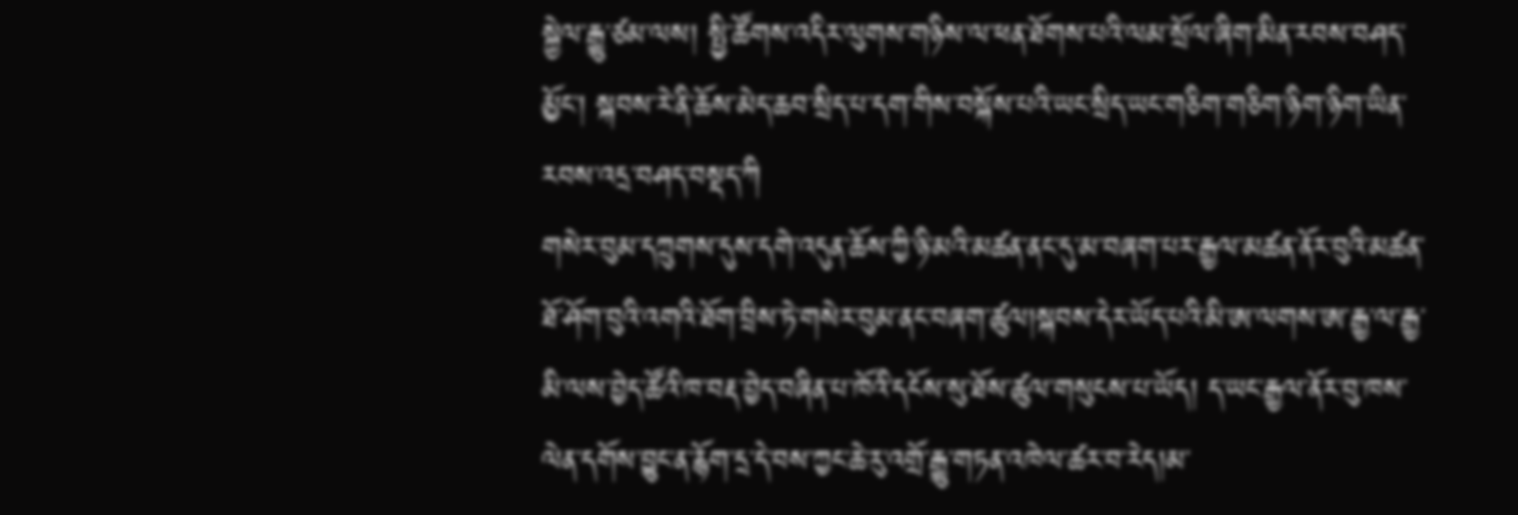སྐྱེལ་རྒྱུ་ཙམ་ལས། སྤྱི་ཚོགས་འདིར་ལུགས་གཉིས་ལ་ཕན་ཐོགས་པའི་ལམ་སྲོལ་ཞིག་མིན་རབས་བཤད་མྱོང་། སྐབས་རེ་ནི་ཆོས་མེད་ཆབ་སྲིད་པ་དག་གིས་བསྐོས་པའི་ཡང་སྲིད་ཡང་གཅིག་གཅིག་ཉིག་ཉིག་ཡིན་རབས་འདྲ་བཤད་བསྡད་ཀི
གསེར་བུམ་དཀྲུགས་དུས་དགེ་འདུན་ཆོས་ཀྱི་ཉི་མའི་མཚན་ནང་དུ་མ་བཞག་པར་རྒྱལ་མཚན་ནོར་བུའི་མཚན་ཐོ་ཤོག་བུའི་འགའི་ཐོག་བྲིས་ཏེ་གསེར་བུམ་ནང་བཞག་ཚུལ།སྐབས་དེར་ཡོད་པའི་མི་ཨ་ལགས་ཨ་རྒྱ་ལ་རྒྱ་མི་ལས་བྱེད་ཚོའི་ཁ་བརྡ་བྱེད་བཞིན་པ་ཁོའི་དངོས་སུ་ཐོས་ཚུལ་གསུངས་པ་ཡོད། ད་ཡང་རྒྱལ་ནོར་བུ་ཁས་ལེན་དགོས་བྱུང་ན་རྙོག་དྲ་དེ་བས་ཀྱང་ཆེ་རུ་འགྲོ་རྒྱུ་གཏན་འཁེལ་ཚར་བ་རེད།མ་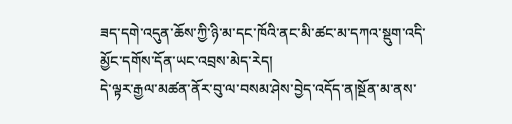ཟད་དགེ་འདུན་ཆོས་ཀྱི་ཉི་མ་དང་ཁོའི་ནང་མི་ཚང་མ་དཀའ་སྡུག་འདི་མྱོང་དགོས་དོན་ཡང་འབྲས་མེད་རེད།
དེ་ལྟར་རྒྱལ་མཚན་ནོར་བུ་ལ་བསམ་ཤེས་བྱེད་འདོད་ན།སྔོན་མ་ནས་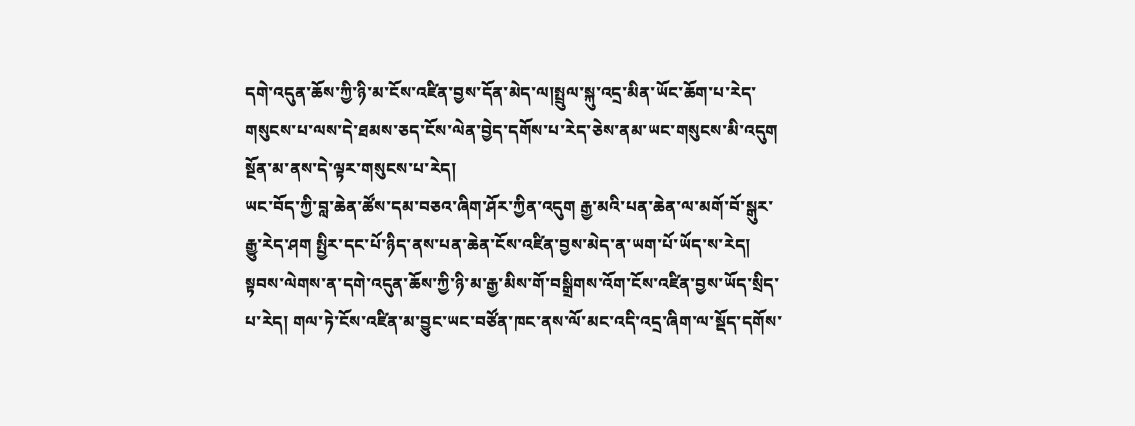དགེ་འདུན་ཆོས་ཀྱི་ཉི་མ་ངོས་འཛིན་བྱས་དོན་མེད་ལ།སྤྲུལ་སྐུ་འདྲ་མིན་ཡོང་ཆོག་པ་རེད་གསུངས་པ་ལས་དེ་ཐམས་ཅད་ངོས་ལེན་བྱེད་དགོས་པ་རེད་ཅེས་ནམ་ཡང་གསུངས་མི་འདུག སྔོན་མ་ནས་དེ་ལྟར་གསུངས་པ་རེད།
ཡང་བོད་ཀྱི་བླ་ཆེན་ཚོས་དམ་བཅའ་ཞིག་ཤོར་ཀྱིན་འདུག རྒྱ་མའི་པན་ཆེན་ལ་མགོ་བོ་སྒུར་རྒྱུ་རེད་ཤག སྤྱིར་དང་པོ་ཉིད་ནས་པན་ཆེན་ངོས་འཛིན་བྱས་མེད་ན་ཡག་པོ་ཡོད་ས་རེད། སྟབས་ལེགས་ན་དགེ་འདུན་ཆོས་ཀྱི་ཉི་མ་རྒྱ་མིས་གོ་བསྒྲིགས་འོག་ངོས་འཛིན་བྱས་ཡོད་སྲིད་པ་རེད། གལ་ཏེ་ངོས་འཛིན་མ་བྱུང་ཡང་བཙོན་ཁང་ནས་ལོ་མང་འདི་འདྲ་ཞིག་ལ་སྡོད་དགོས་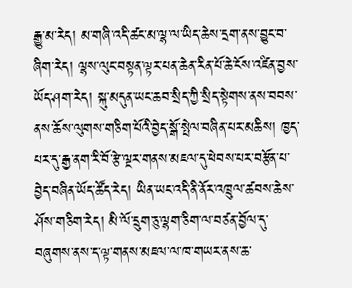རྒྱུ་མ་རེད། མ་གཞི་འདི་ཚང་མ་ལྷ་ལ་ཡིད་ཆེས་དྲག་ནས་བྱུང་བ་ཞིག་རེད། ལྷས་ལུང་བསྟན་ལྟར་པན་ཆེན་རིན་པོ་ཆེ་ངོས་འཛིན་བྱས་ཡོད་ཤག་རེད། སྐུ་མདུན་ཡང་ཆབ་སྲིད་ཀྱི་སྲིད་སྟེགས་ནས་བབས་ནས་ཆོས་ལུགས་གཅིག་པོའི་བྱེད་སྒོ་སྤེལ་བཞིན་པར་མཆིས། ཁྱད་པར་དུ་རྒྱ་ནག་རི་བོ་རྩེ་ལྔར་གནས་མཇལ་དུ་ཕེབས་པར་བརྩོན་པ་བྱེད་བཞིན་ཡོད་ཚོད་རེད། ཡིན་ཡང་འདི་ནི་ནོར་འཁྲུལ་ཚབས་ཆེས་ཤོས་གཅིག་རེད། མི་ལོ་དྲུག་ཅུ་ལྷག་ཅིག་ལ་བཙན་བྱོལ་དུ་བཞུགས་ནས་ད་ལྟ་གནས་མཇལ་ལ་ཁ་གཡར་ནས་ཆ་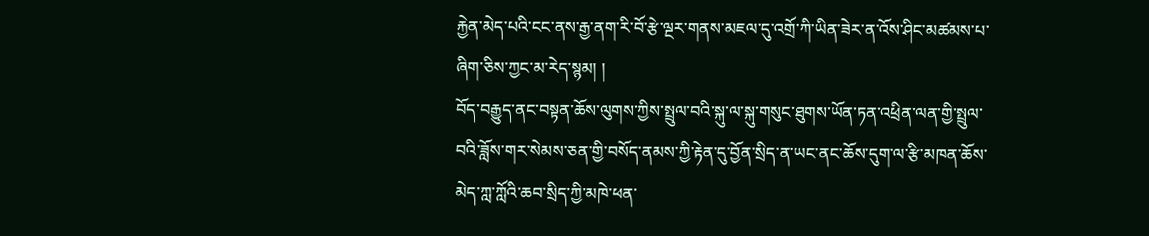རྐྱེན་མེད་པའི་ངང་ནས་རྒྱ་ནག་རི་བོ་རྩེ་ལྔར་གནས་མཇལ་དུ་འགྲོ་ཀི་ཡིན་ཟེར་ན་འོས་ཤིང་མཚམས་པ་ཞིག་ཅིས་ཀྱང་མ་རེད་སྙམ། །
བོད་བརྒྱུད་ནང་བསྟན་ཆོས་ལུགས་ཀྱིས་སྤྲུལ་བའི་སྐུ་ལ་སྐུ་གསུང་ཐུགས་ཡོན་ཏན་འཕྲིན་ལན་གྱི་སྤྲུལ་བའི་ཟློས་གར་སེམས་ཅན་གྱི་བསོད་ནམས་ཀྱི་རྟེན་དུ་བྱོན་སྲིད་ན་ཡང་ནང་ཆོས་དུག་ལ་རྩི་མཁན་ཆོས་མེད་ཀླ་ཀློའི་ཆབ་སྲིད་ཀྱི་མཁེ་ཕན་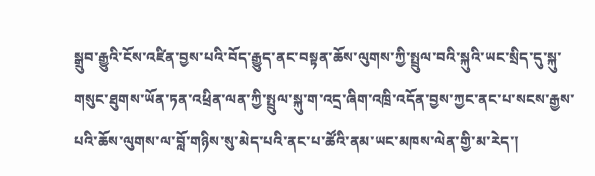སྒྲུབ་རྒྱུའི་ངོས་འཛིན་བྱས་པའི་བོད་རྒྱུད་ནང་བསྟན་ཆོས་ལུགས་ཀྱི་སྤྲུལ་བའི་སྐུའི་ཡང་སྲིད་དུ་སྐུ་གསུང་ཐུགས་ཡོན་ཏན་འཕྲིན་ལན་ཀྱི་སྤྲུལ་སྐུ་ག་འདྲ་ཞིག་འཁྲི་འདོན་བྱས་ཀྱང་ནང་པ་སངས་རྒྱས་པའི་ཆོས་ལུགས་ལ་བློ་གཉིས་སུ་མེད་པའི་ནང་པ་ཚོའི་ནམ་ཡང་མཁས་ལེན་གྱི་མ་རེད་།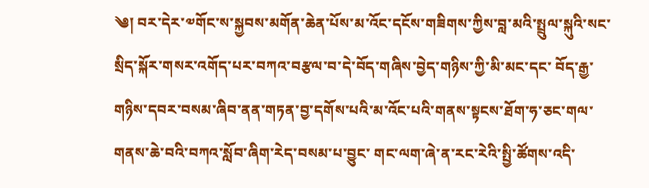༄། བར་དེར་༧གོང་ས་སྐྱབས་མགོན་ཆེན་པོས་མ་འོང་དངོས་གཟིགས་ཀྱིས་བླ་མའི་སྤྲུལ་སྐུའི་སང་སྲིད་སྐོར་གསར་འགོད་པར་བཀའ་བརྩལ་བ་དེ་བོད་གཞིས་བྱེད་གཉིས་ཀྱི་མི་མང་དང་ བོད་རྒྱ་གཉིས་དབར་བསམ་ཞིབ་ནན་གཏན་བྱ་དགོས་པའི་མ་འོང་པའི་གནས་སྟངས་ཐོག་ཧ་ཅང་གལ་གནས་ཆེ་བའི་བཀའ་སློབ་ཞིག་རེད་བསམ་པ་བྱུང་ གང་ལག་ཞེ་ན་རང་རེའི་སྤྱི་ཚོགས་འདི་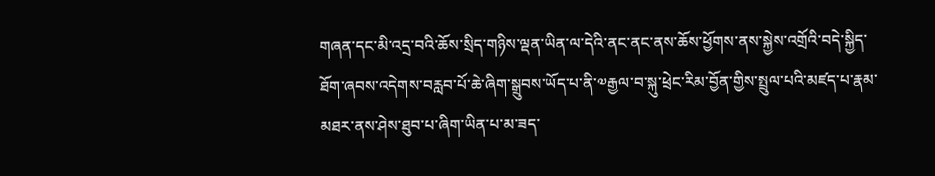གཞན་དང་མི་འདྲ་བའི་ཆོས་སྲིད་གཉིས་ལྡན་ཡིན་ལ་དེའི་ནང་ནང་ནས་ཆོས་ཕྱོགས་ནས་སྐྱེས་འགྲོའི་བདེ་སྐྱིད་ཐོག་ཞབས་འདེགས་བརླབ་པོ་ཆེ་ཞིག་སྒྲུབས་ཡོད་པ་ནི་༧རྒྱལ་བ་སྐུ་ཕྲེང་རིམ་བྱོན་གྱིས་སྤྲུལ་པའི་མཛད་པ་རྣམ་མཐར་ནས་ཤེས་ཐུབ་པ་ཞིག་ཡིན་པ་མ་ཟད་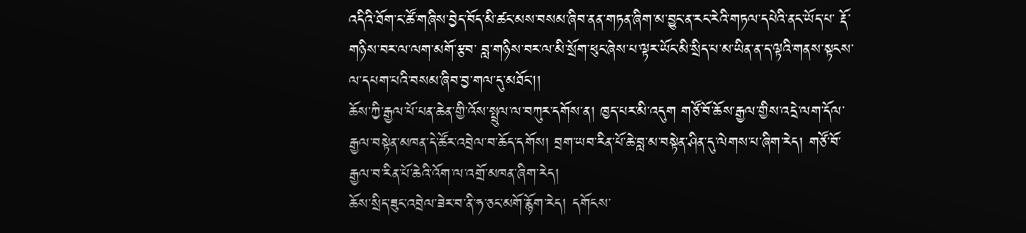འདིའི་ཐོག་ང་ཚོ་གཞིས་བྱེད་བོད་མི་ཚང་མས་བསམ་ཞིབ་ནན་གཏན་ཞིག་མ་བྱུང་ན་རང་རེའི་གཏལ་དཔེའི་ནང་ཡོད་པ་ རྡོ་གཉིས་བར་ལ་ལག་མགོ་རྩབ་ བླ་གཉིས་བར་ལ་མི་སྲོག་ཕུང་ཞེས་པ་ལྟར་ཡོང་མི་སྲིད་པ་མ་ཡིན་ན་ད་ལྟའི་གནས་སྟངས་ལ་དཔག་པའི་བསམ་ཞིབ་བྱ་གལ་དུ་མཐོང།།
ཆོས་ཀྱི་རྒྱལ་པོ་པན་ཆེན་གྱི་འོས་སྤྲུལ་ལ་བཀུར་དགོས་ན། ཁྱད་པར་མི་འདུག གཙོ་བོ་ཆོས་རྒྱལ་གྱིས་འདྲེ་ལག་དོལ་རྒྱལ་བསྟེན་མཁན་དེ་ཚོར་འབྲེལ་བ་ཆོད་དགོས། བྲག་ཡབ་རིན་པོ་ཆེ་བླ་མ་བསྟེན་ཤིན་དུ་ལེགས་པ་ཞིག་རེད། གཙོ་བོ་རྒྱལ་བ་རིན་པོ་ཆེའི་འོག་ལ་འགྲོ་མཁན་ཞིག་རེད།
ཆོས་སྲིད་ཟུང་འབྲེལ་ཟེར་བ་ནི་ཧ་ཅང་མགོ་རྙོག་རེད། དགོངས་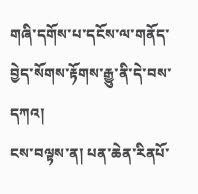གཞི་དགོས་པ་དངོས་ལ་གནོད་བྱེད་སོགས་རྟོགས་རྒྱུ་ནི་དེ་བས་དཀའ།
ངས་བལྟས་ན། པན་ཆེན་རིནཔོ་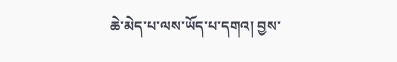ཆེ་མེད་པ་ལས་ཡོད་པ་དགའ། བྱས་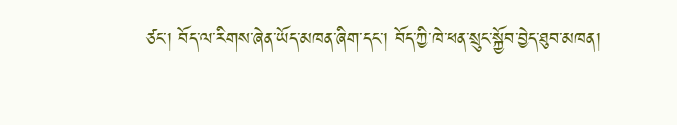ཙང་། བོད་ལ་རིགས་ཞེན་ཡོད་མཁན་ཞིག་དང་། བོད་ཀྱི་ཁེ་ཕན་སྲུང་སྐྱོབ་བྱེད་ཐུབ་མཁན།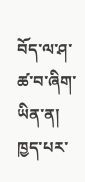བོད་ལ་ཤ་ཚ་བ་ཞིག་ཡིན་ན། ཁྱད་པར་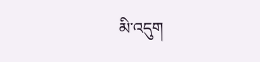མི་འདུག